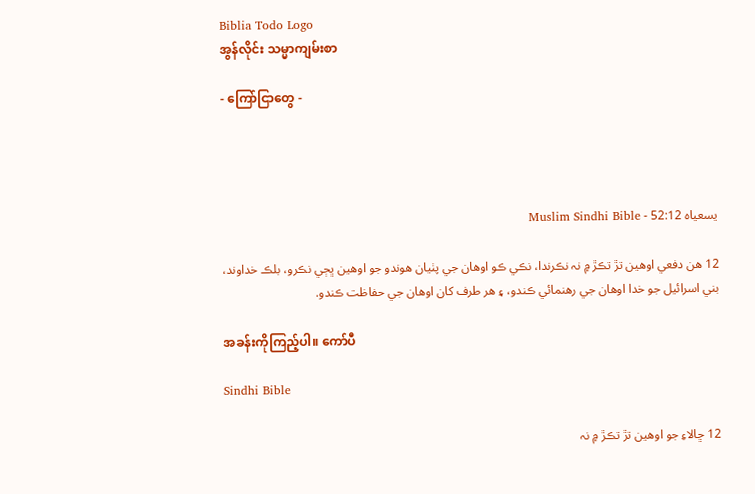Biblia Todo Logo
အွန်လိုင်း သမ္မာကျမ်းစာ

- ကြော်ငြာတွေ -




يسعياہ 52:12 - Muslim Sindhi Bible

12 هن دفعي اوهين تڙ تڪڙ ۾ نہ نڪرندا، نڪي ڪو اوهان جي پٺيان هوندو جو اوهين ڀڄي نڪرو، بلڪ خداوند، بني اسرائيل جو خدا اوهان جي رهنمائي ڪندو، ۽ هر طرف کان اوهان جي حفاظت ڪندو.

အခန်းကိုကြည့်ပါ။ ကော်ပီ

Sindhi Bible

12 ڇالاءِ جو اوهين تڙ تڪڙ ۾ نہ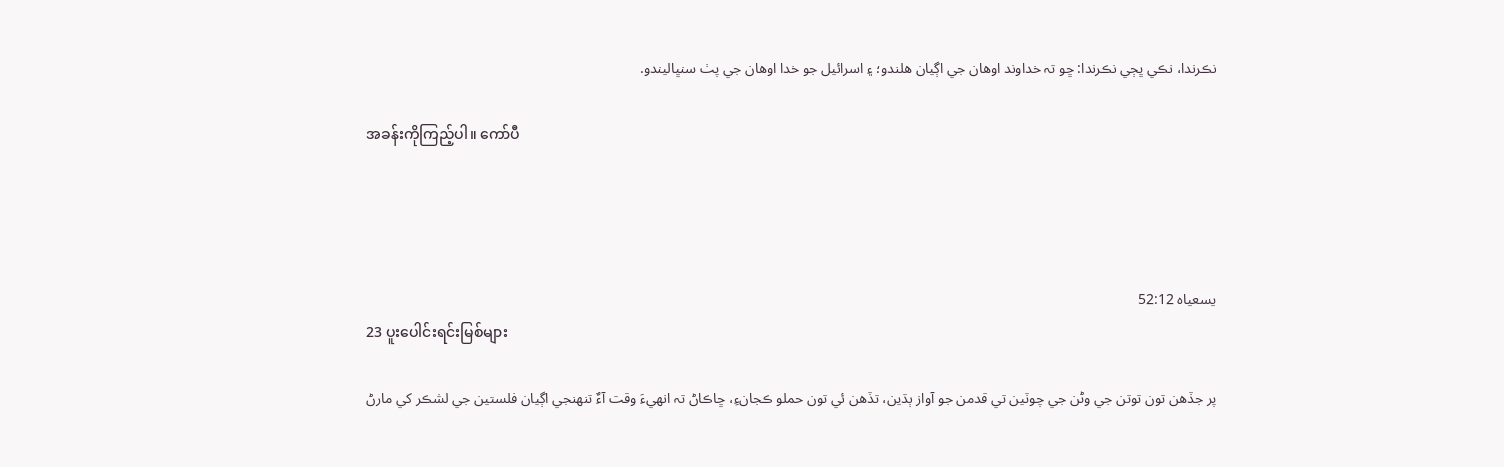نڪرندا، نڪي ڀڄي نڪرندا: ڇو تہ خداوند اوهان جي اڳيان هلندو؛ ۽ اسرائيل جو خدا اوهان جي پٺ سنڀاليندو.

အခန်းကိုကြည့်ပါ။ ကော်ပီ




يسعياہ 52:12
23 ပူးပေါင်းရင်းမြစ်များ

پر جڏهن تون توتن جي وڻن جي چوٽين تي قدمن جو آواز ٻڌين، تڏهن ئي تون حملو ڪجانءِ، ڇاڪاڻ تہ انهيءَ وقت آءٌ تنهنجي اڳيان فلستين جي لشڪر کي مارڻ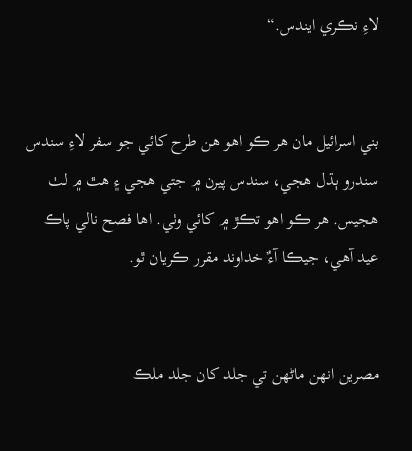لاءِ نڪري ايندس.“


بني اسرائيل مان هر ڪو اهو هن طرح کائي جو سفر لاءِ سندس سندرو ٻڌل هجي، سندس پيرن ۾ جتي هجي ۽ هٿ ۾ لٺ هجيس. هر ڪو اهو تڪڙ ۾ کائي وٺي. اها فصح نالي پاڪ عيد آهي، جيڪا آءٌ خداوند مقرر ڪريان ٿو.


مصرين انهن ماڻهن تي جلد کان جلد ملڪ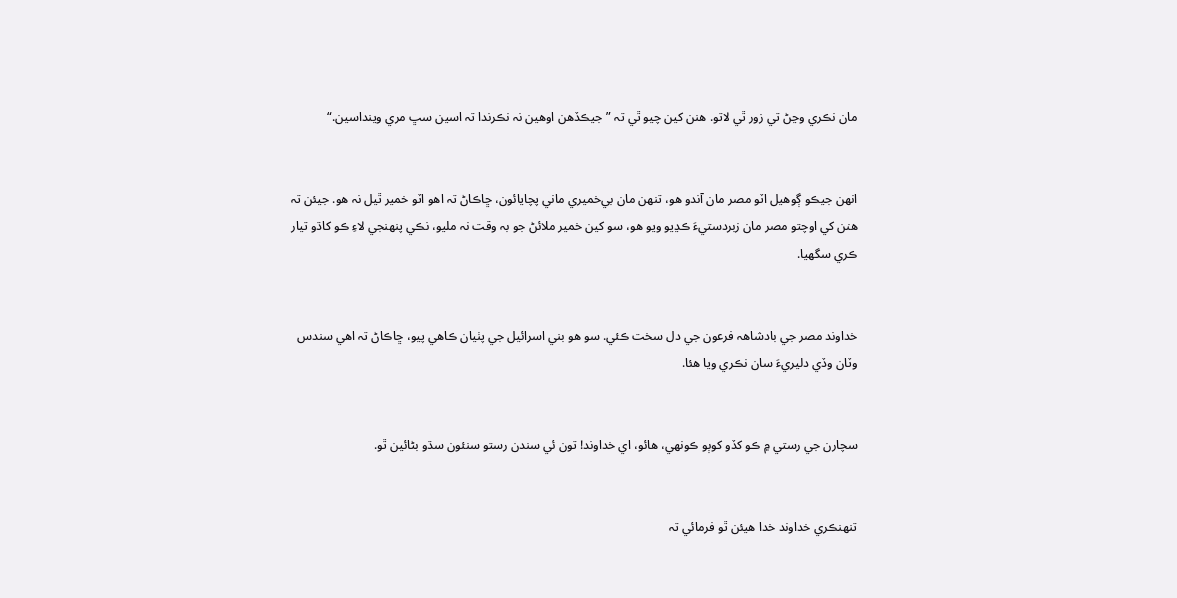مان نڪري وڃڻ تي زور ٿي لاتو. هنن کين چيو ٿي تہ ”جيڪڏهن اوهين نہ نڪرندا تہ اسين سڀ مري وينداسين.“


انهن جيڪو ڳوهيل اٽو مصر مان آندو هو، تنهن مان بي‌خميري ماني پچايائون، ڇاڪاڻ تہ اهو اٽو خمير ٿيل نہ هو. جيئن تہ هنن کي اوچتو مصر مان زبردستيءَ ڪڍيو ويو هو، سو کين خمير ملائڻ جو بہ وقت نہ مليو، نڪي پنهنجي لاءِ ڪو کاڌو تيار ڪري سگھيا.


خداوند مصر جي بادشاهہ فرعون جي دل سخت ڪئي. سو هو بني اسرائيل جي پٺيان ڪاهي پيو، ڇاڪاڻ تہ اهي سندس وٽان وڏي دليريءَ سان نڪري ويا هئا.


سچارن جي رستي ۾ ڪو کڏو کوٻو ڪونهي، هائو، اي خداوند! تون ئي سندن رستو سنئون سڌو بڻائين ٿو.


تنهنڪري خداوند خدا هيئن ٿو فرمائي تہ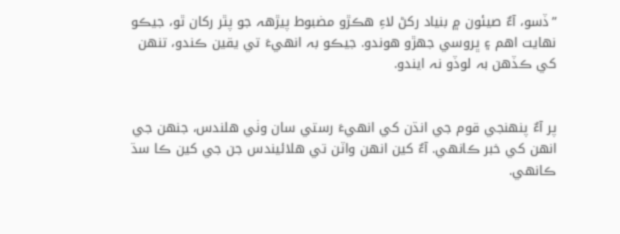”ڏسو، آءٌ صيئون ۾ بنياد رکڻ لاءِ هڪڙو مضبوط پيڙهہ جو پٿر رکان ٿو، جيڪو نهايت اهم ۽ ڀروسي جهڙو هوندو. جيڪو بہ انهيءَ تي يقين ڪندو، تنهن کي ڪڏهن بہ لوڏو نہ ايندو.


پر آءٌ پنهنجي قوم جي انڌن کي انهيءَ رستي سان وٺي هلندس، جنهن جي انهن کي خبر ڪانهي. آءٌ کين انهن واٽن تي هلائيندس جن جي کين ڪا سڌ ڪانهي.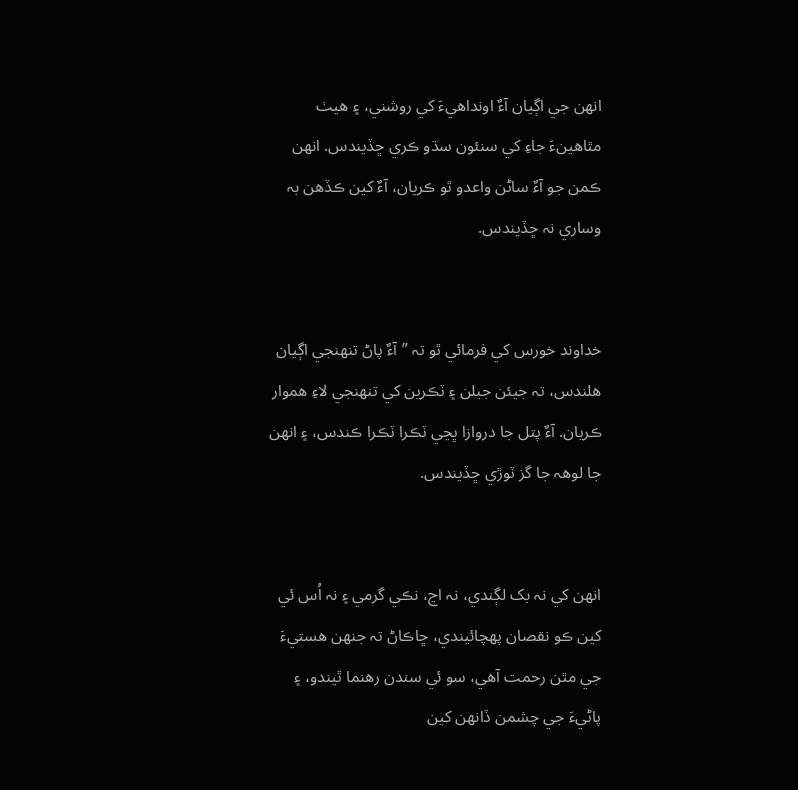انهن جي اڳيان آءٌ اونداهيءَ کي روشني، ۽ هيٺ مٿاهينءَ جاءِ کي سنئون سڌو ڪري ڇڏيندس. انهن ڪمن جو آءٌ ساڻن واعدو ٿو ڪريان، آءٌ کين ڪڏهن بہ وساري نہ ڇڏيندس.


خداوند خورس کي فرمائي ٿو تہ ”آءٌ پاڻ تنهنجي اڳيان هلندس، تہ جيئن جبلن ۽ ٽڪرين کي تنهنجي لاءِ هموار ڪريان. آءٌ پتل جا دروازا ڀڃي ٽڪرا ٽڪرا ڪندس، ۽ انهن جا لوهہ جا گز ٽوڙي ڇڏيندس.


انهن کي نہ بک لڳندي، نہ اڃ، نڪي گرمي ۽ نہ اُس ئي کين ڪو نقصان پهچائيندي، ڇاڪاڻ تہ جنهن هستيءَ جي مٿن رحمت آهي، سو ئي سندن رهنما ٿيندو، ۽ پاڻيءَ جي چشمن ڏانهن کين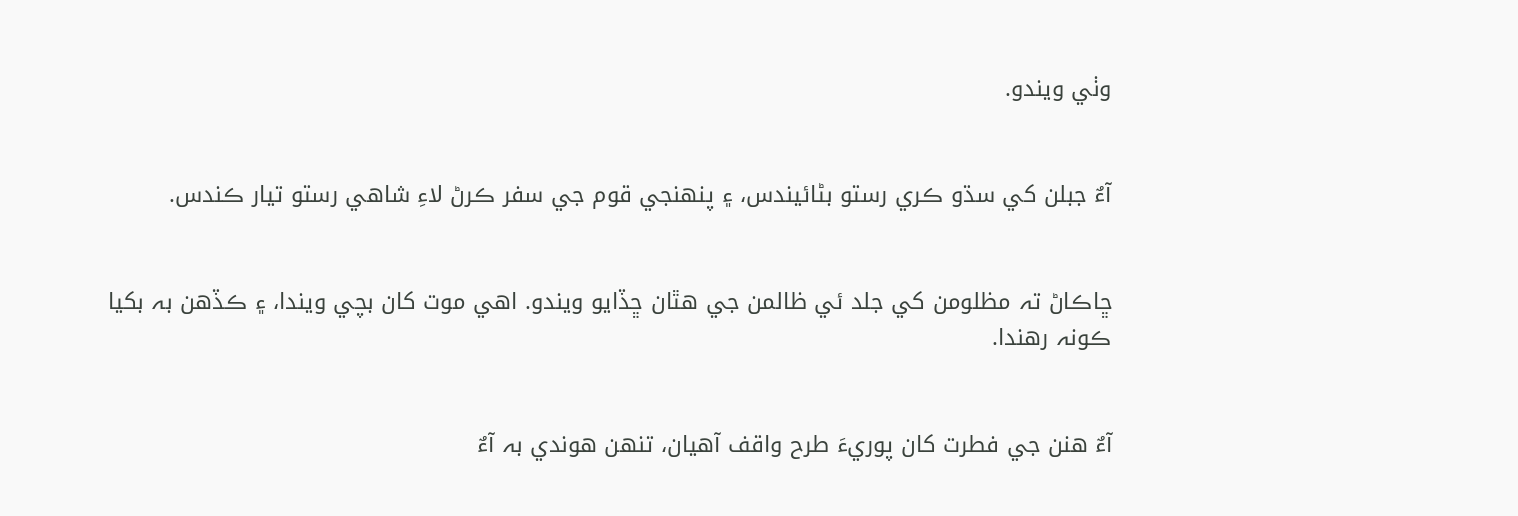وٺي ويندو.


آءٌ جبلن کي سڌو ڪري رستو بڻائيندس، ۽ پنهنجي قوم جي سفر ڪرڻ لاءِ شاهي رستو تيار ڪندس.


ڇاڪاڻ تہ مظلومن کي جلد ئي ظالمن جي هٿان ڇڏايو ويندو. اهي موت کان بچي ويندا، ۽ ڪڏهن بہ بکيا ڪونہ رهندا.


آءٌ هنن جي فطرت کان پوريءَ طرح واقف آهيان، تنهن هوندي بہ آءٌ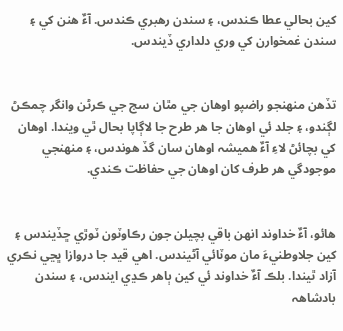کين بحالي عطا ڪندس، ۽ سندن رهبري ڪندس. آءٌ هنن کي ۽ سندن غمخوارن کي وري دلداري ڏيندس.


تڏهن منهنجو راضپو اوهان جي مٿان سج جي ڪرڻن وانگر چمڪڻ لڳندو، ۽ جلد ئي اوهان جا هر طرح جا لاڳاپا بحال ٿي ويندا. اوهان کي بچائڻ لاءِ آءٌ هميشہ اوهان سان گڏ هوندس، ۽ منهنجي موجودگي هر طرف کان اوهان جي حفاظت ڪندي.


هائو، آءٌ خداوند انهن باقي بچيلن جون رڪاوٽون ٽوڙي ڇڏيندس ۽ کين جلاوطنيءَ مان موٽائي آڻيندس. اهي قيد جا دروازا ڀڃي نڪري آزاد ٿيندا. بلڪ آءٌ خداوند ئي کين ٻاهر ڪڍي ايندس، ۽ سندن بادشاهہ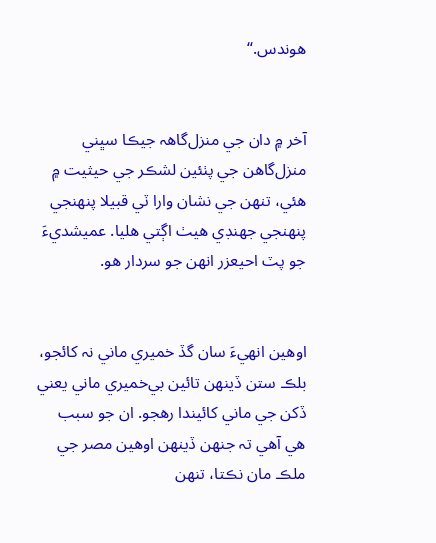هوندس.“


آخر ۾ دان جي منزل‌گاهہ جيڪا سڀني منزل‌گاهن جي پٺئين لشڪر جي حيثيت ۾ هئي، تنهن جي نشان وارا ٽي قبيلا پنهنجي پنهنجي جھنڊي هيٺ اڳتي هليا. عميشديءَ جو پٽ احيعزر انهن جو سردار هو.


اوهين انهيءَ سان گڏ خميري ماني نہ کائجو، بلڪ ستن ڏينهن تائين بي‌خميري ماني يعني ڏکن جي ماني کائيندا رهجو. ان جو سبب هي آهي تہ جنهن ڏينهن اوهين مصر جي ملڪ مان نڪتا، تنهن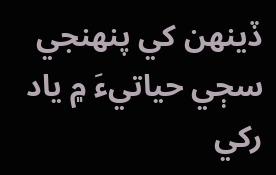ڏينهن کي پنهنجي سڄي حياتيءَ ۾ ياد رکي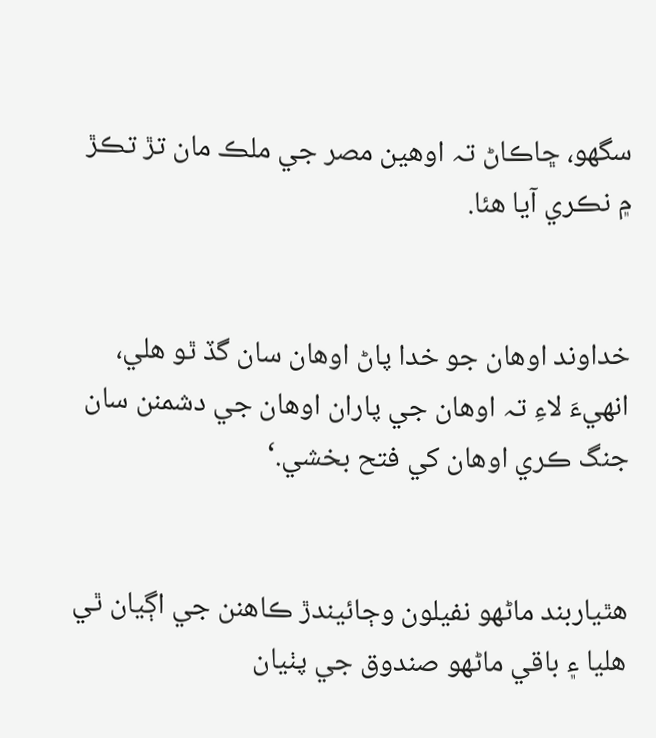سگھو، ڇاڪاڻ تہ اوهين مصر جي ملڪ مان تڙ تڪڙ ۾ نڪري آيا هئا.


خداوند اوهان جو خدا پاڻ اوهان سان گڏ ٿو هلي، انهيءَ لاءِ تہ اوهان جي پاران اوهان جي دشمنن سان جنگ ڪري اوهان کي فتح بخشي.‘


هٿياربند ماڻهو نفيلون وڄائيندڙ ڪاهنن جي اڳيان ٿي هليا ۽ باقي ماڻهو صندوق جي پٺيان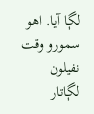لڳا آيا. اهو سمورو وقت نفيلون لڳاتار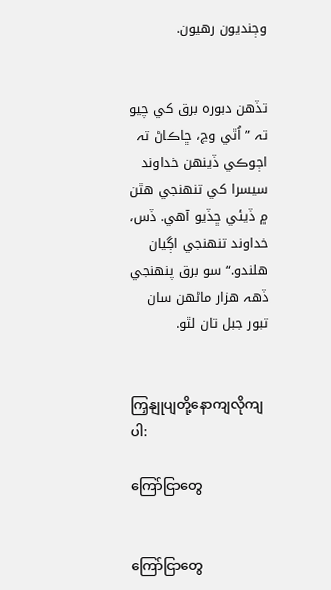وڄنديون رهيون.


تڏهن دبورہ برق کي چيو تہ ”اُٿي وڃ، ڇاڪاڻ تہ اڄوڪي ڏينهن خداوند سيسرا کي تنهنجي هٿن ۾ ڏيئي ڇڏيو آهي. ڏس، خداوند تنهنجي اڳيان هلندو.“ سو برق پنهنجي ڏهہ هزار ماڻهن سان تبور جبل تان لٿو.


ကြှနျုပျတို့နောကျလိုကျပါ:

ကြော်ငြာတွေ


ကြော်ငြာတွေ